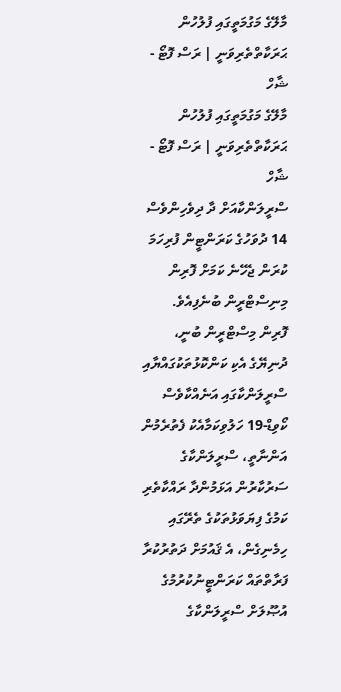މާލޭގެ މަގުމަތީގައި ފުލުހުން ޙަރަކާތްތެރިވަނީ | ރަސް ފޮޓޯ - ޝާހް
މާލޭގެ މަގުމަތީގައި ފުލުހުން ޙަރަކާތްތެރިވަނީ | ރަސް ފޮޓޯ - ޝާހް
ސްރީލަންކާއަށް ދާ ދިވެހިންވެސް 14 ދުވަހުގެ ކަރަންޓީން ފުރިހަމަ ކުރަން ޖެހޭނެ ކަމަށް ފޮރިން މިނިސްޓްރީން ބުނެފިއެވެ.
ފޮރިން މިސްޓްރީން ބުނީ، ދުނިޔޭގެ އެކި ކަންކޮޅުތަކުގައްޔާއި ސްރީލަންކާގައި އަނެއްކާވެސް ކޯވިޑް-19 ހަލުވިކަމާއެކު ފެތުރެމުން އަންނާތީ، ސްރީލަންކާގެ ސަރުކާރުން އަޅަމުންދާ ރައްކާތެރި ކަމުގެ ފިޔަވަޅުތަކުގެ ތެރޭގައި ހިމެނިގެން، އެ ޤައުމަށް ދަތުރުކުރާ ފަރާތްތައް ކަރަންޓީނުކުރުމުގެ އުޞޫލަށް ސްރީލަންކާގެ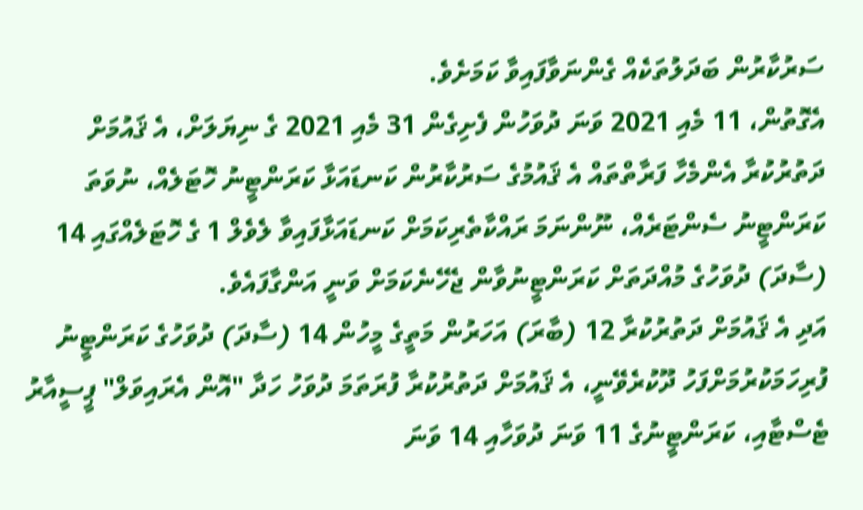ސަރުކާރުން ބަދަލުތަކެއް ގެންނަވާފައިވާ ކަމަށެވެ.
އެގޮތުން، 11 މެއި 2021 ވަނަ ދުވަހުން ފެށިގެން 31 މެއި 2021 ގެ ނިޔަލަށް، އެ ޤައުމަށް ދަތުރުކުރާ އެންމެހާ ފަރާތްތައް އެ ޤައުމުގެ ސަރުކާރުން ކަނޑައަޅާ ކަރަންޓީނު ހޮޓަލެއް، ނުވަތަ ކަރަންޓީނު ސެންޓަރެއް، ނޫންނަމަ ރައްކާތެރިކަމަށް ކަނޑައަޅާފައިވާ ލެވެލް 1 ގެ ހޮޓަލެއްގައި 14 (ސާދަ) ދުވަހުގެ މުއްދަތަށް ކަރަންޓީނުވާން ޖެހޭނެކަމަށް ވަނީ އަންގާފައެވެ.
އަދި އެ ޤައުމަށް ދަތުރުކުރާ 12 (ބާރަ) އަހަރުން މަތީގެ މީހުން 14 (ސާދަ) ދުވަހުގެ ކަރަންޓީނު ފުރިހަމަކުރުމަށްފަހު ދޫކުރެވޭނީ، އެ ޤައުމަށް ދަތުރުކުރާ ފުރަތަމަ ދުވަހު ހަދާ "އޮން އެރައިވަލް" ޕީސީއާރު ޓެސްޓާއި، ކަރަންޓީނުގެ 11 ވަނަ ދުވަހާއި 14 ވަނަ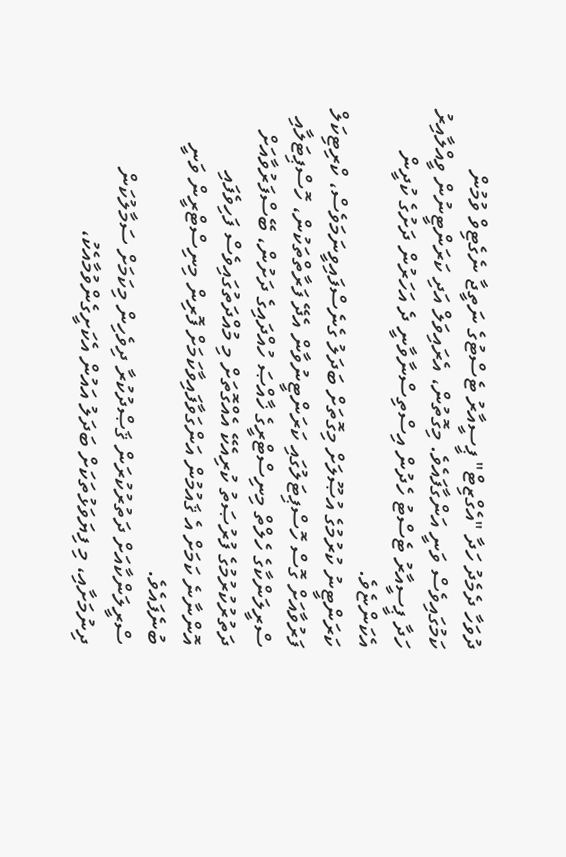ދުވަހާ ދެމެދު ހަދާ "އެގްޒިޓް" ޕީސީއާރު ޓެސްޓުގެ ނަތީޖާ ނެގެޓިވް ވުމުން ކަމުގައިވެސް ވަނީ އަންގާފައެވެ. މިގޮތުން، އެރައިވަލް އަދި ކަރަންޓީނުން ވީއްލާއިރު ހަދާ ޕީސީއާރު ޓެސްޓު ހެދުން އިސްތިސްނާވާނީ ދެ އަހަރުން ދަށުގެ ކުދީން އެކަންޏެވެ.
ކަރަންޓީނު ކުރުމުގެ އުޞޫލަށް މިގޮތަށް ބަދަލު ގެނެސްފައިވީނަމަވެސް، ކްރިޓިކަލް ފަރުވާއަށް ގޮސް ހޮސްޕިޓަލުގައި ކަރަންޓީނުވާން އެދޭ ފަރާތްތަކުން، ހޮސްޕިޓަލާއި ސްރީލަންކާގެ ހެލްތް މިނިސްޓްރީގެ ޚާއްޞަ ހުއްދައިގެ ދަށުން، ބޭސްފަރުވާއަށް ދަތުރުކުރުމުގެ ފުރުޞަތު ކުރިއެކޭ އެއްގޮތަށް މި މުއްދަތުގައިވެސް ފަހިވެފައި އޮންނާނެ ކަމަށް އެ ޤައުމުން އަންގަވާފައިވާކަމަށް ފޮރިން މިނިސްޓްރީން ވަނީ ބުނެފައެވެ.
ސްރީލަންކާއަށް ދަތުރުކުރަން ޤަޞްދުކުރާ ދިވެހިން މިކަމަށް ސަމާލުކަން ދިނުމަށާއި، މި ފިޔަވަޅުތަކަށް ބަދަލު އައުން އެކަށީގެންވުމާއެކު،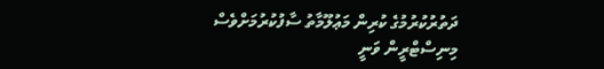ދަތުރުކުރުމުގެ ކުރިން މަޢުލޫމާތު ސާފުކުރުމަށްވެސް މިނިސްޓްރީން ވަނީ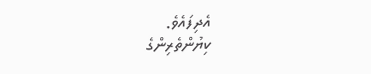އެދިފައެވެ.
ކިޔުންތެރިންގެ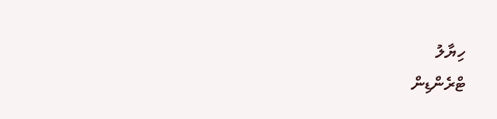ހިޔާލު
ޓްރެންޑިން